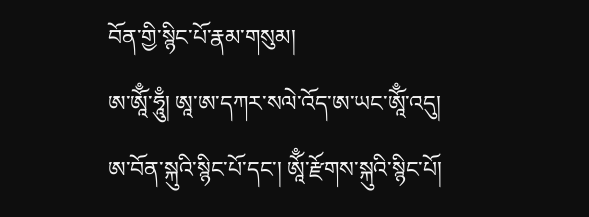བོན་གྱི་སྙིང་པོ་རྣམ་གསུམ།
ཨ་ཨཱོྃ་ཧཱུྃ། ཨཱ་ཨ་དཀར་སལེ་འོད་ཨ་ཡང་ཨཱོྃ་འདུ།
ཨ་བོན་སྐུའི་སྙིང་པོ་དང་། ཨཱོྃ་རྫོགས་སྐུའི་སྙིང་པོ།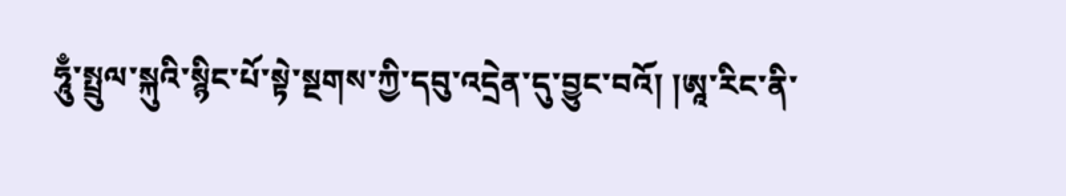ཧཱུྃ་སྤྲུལ་སྐུའི་སྙིང་པོ་སྟེ་སྔགས་ཀྱི་དབུ་འདྲེན་དུ་བྱུང་བའོ། །ཨཱ་རིང་ནི་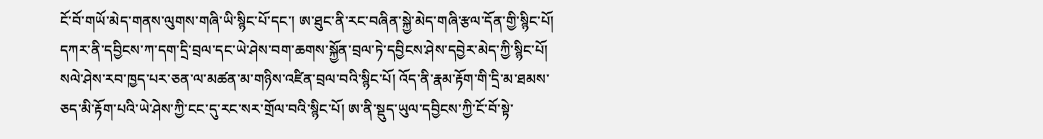ངོ་བོ་གཡོ་མེད་གནས་ལུགས་གཞི་ཡི་སྙིང་པོ་དང་། ཨ་ཐུང་ནི་རང་བཞིན་སྐྱེ་མེད་གཞི་རྩལ་དོན་གྱི་སྙིང་པོ། དཀར་ནི་དབྱིངས་ཀ་དག་དྲི་བྲལ་དང་ཡེ་ཤེས་བག་ཆགས་སྐྱོན་བྲལ་ཏེ་དབྱིངས་ཤེས་དབྱེར་མེད་ཀྱི་སྙིང་པོ། སལེ་ཤེས་རབ་ཁྱད་པར་ཅན་ལ་མཚན་མ་གཉིས་འཛིན་བྲལ་བའི་སྙིང་པོ། འོད་ནི་རྣམ་རྟོག་གི་དྲི་མ་ཐམས་ཅད་མི་རྟོག་པའི་ཡེ་ཤེས་ཀྱི་ངང་དུ་རང་སར་གྲོལ་བའི་སྙིང་པོ། ཨ་ནི་སྡུད་ཡུལ་དབྱིངས་ཀྱི་ངོ་བོ་སྟེ་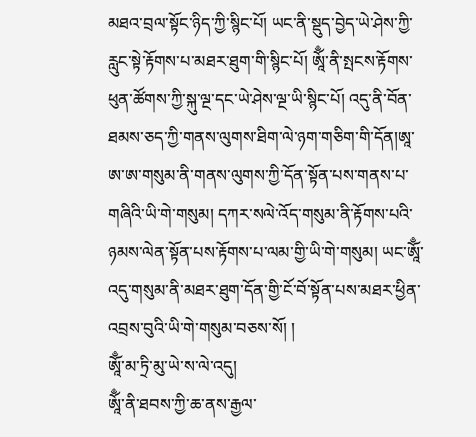མཐའ་བྲལ་སྟོང་ཉིད་ཀྱི་སྙིང་པོ། ཡང་ནི་སྡུད་བྱེད་ཡེ་ཤེས་ཀྱི་རླུང་སྟེ་རྟོགས་པ་མཐར་ཐུག་གི་སྙིང་པོ། ཨཱོྃ་ནི་སྤངས་རྟོགས་ཕུན་ཚོགས་ཀྱི་སྐུ་ལྔ་དང་ཡེ་ཤེས་ལྔ་ཡི་སྙིང་པོ། འདུ་ནི་བོན་ཐམས་ཅད་ཀྱི་གནས་ལུགས་ཐིག་ལེ་ཉག་གཅིག་གི་དོན།ཨཱ་ཨ་ཨ་གསུམ་ནི་གནས་ལུགས་ཀྱི་དོན་སྟོན་པས་གནས་པ་གཞིའི་ཡི་གེ་གསུམ། དཀར་སལེ་འོད་གསུམ་ནི་རྟོགས་པའི་ཉམས་ལེན་སྟོན་པས་རྟོགས་པ་ལམ་གྱི་ཡི་གེ་གསུམ། ཡང་ཨཱོྃ་འདུ་གསུམ་ནི་མཐར་ཐུག་དོན་གྱི་ངོ་བོ་སྟོན་པས་མཐར་ཕྱིན་འབྲས་བུའི་ཡི་གེ་གསུམ་བཅས་སོ། །
ཨཱོྃ་མ་ཏྲི་མུ་ཡེ་ས་ལེ་འདུ།
ཨཱོྃ་ནི་ཐབས་ཀྱི་ཆ་ནས་རྒྱལ་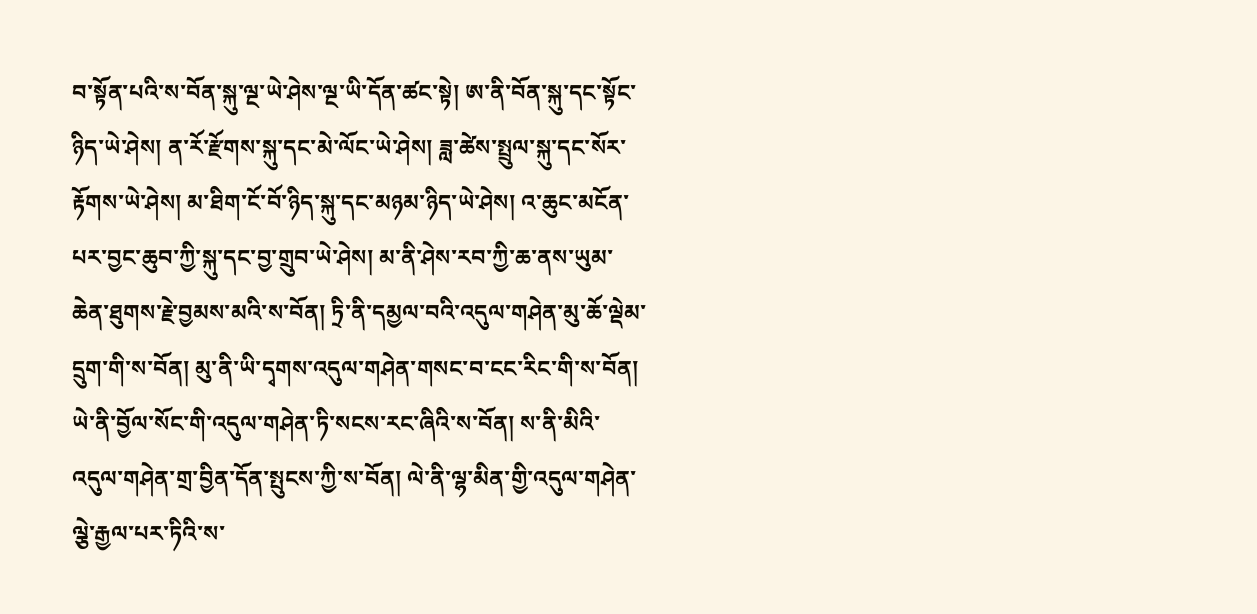བ་སྟོན་པའི་ས་བོན་སྐུ་ལྔ་ཡེ་ཤེས་ལྔ་ཡི་དོན་ཚང་སྟེ། ཨ་ནི་བོན་སྐུ་དང་སྟོང་ཉིད་ཡེ་ཤེས། ན་རོ་རྫོགས་སྐུ་དང་མེ་ལོང་ཡེ་ཤེས། ཟླ་ཚེས་སྤྲུལ་སྐུ་དང་སོར་རྟོགས་ཡེ་ཤེས། མ་ཐིག་ངོ་བོ་ཉིད་སྐུ་དང་མཉམ་ཉིད་ཡེ་ཤེས། འ་ཆུང་མངོན་པར་བྱང་ཆུབ་ཀྱི་སྐུ་དང་བྱ་གྲུབ་ཡེ་ཤེས། མ་ནི་ཤེས་རབ་ཀྱི་ཆ་ནས་ཡུམ་ཆེན་ཐུགས་རྗེ་བྱམས་མའི་ས་བོན། ཏྲི་ནི་དམྱལ་བའི་འདུལ་གཤེན་མུ་ཆོ་ལྡེམ་དྲུག་གི་ས་བོན། མུ་ནི་ཡི་དྭགས་འདུལ་གཤེན་གསང་བ་ངང་རིང་གི་ས་བོན། ཡེ་ནི་བྱོལ་སོང་གི་འདུལ་གཤེན་ཏི་སངས་རང་ཞིའི་ས་བོན། ས་ནི་མིའི་འདུལ་གཤེན་གྲ་བྱིན་དོན་སྤུངས་ཀྱི་ས་བོན། ལེ་ནི་ལྷ་མིན་གྱི་འདུལ་གཤེན་ལྕེ་རྒྱལ་པར་ཏིའི་ས་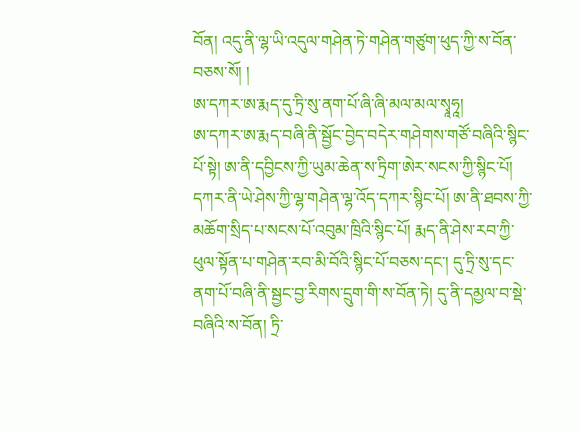བོན། འདུ་ནི་ལྷ་ཡི་འདུལ་གཤེན་ཏེ་གཤེན་གཙུག་ཕུད་ཀྱི་ས་བོན་བཅས་སོ། །
ཨ་དཀར་ཨ་རྨད་དུ་ཏྲི་སུ་ནག་པོ་ཞི་ཞི་མལ་མལ་སྭཱཧཱ།
ཨ་དཀར་ཨ་རྨད་བཞི་ནི་སྦྱོང་བྱེད་བདེར་གཤེགས་གཙོ་བཞིའི་སྙིང་པོ་སྟེ། ཨ་ནི་དབྱིངས་ཀྱི་ཡུམ་ཆེན་ས་ཏྲིག་ཨེར་སངས་ཀྱི་སྙིང་པོ། དཀར་ནི་ཡེ་ཤེས་ཀྱི་ལྷ་གཤེན་ལྷ་འོད་དཀར་སྙིང་པོ། ཨ་ནི་ཐབས་ཀྱི་མཆོག་སྲིད་པ་སངས་པོ་འབུམ་ཁྲིའི་སྙིང་པོ། རྨད་ནི་ཤེས་རབ་ཀྱི་ཕུལ་སྟོན་པ་གཤེན་རབ་མི་བོའི་སྙིང་པོ་བཅས་དང་། དུ་ཏྲི་སུ་དང་ནག་པོ་བཞི་ནི་སྦྱང་བྱ་རིགས་དྲུག་གི་ས་བོན་ཏེ། དུ་ནི་དམྱལ་བ་སྡེ་བཞིའི་ས་བོན། ཏྲི་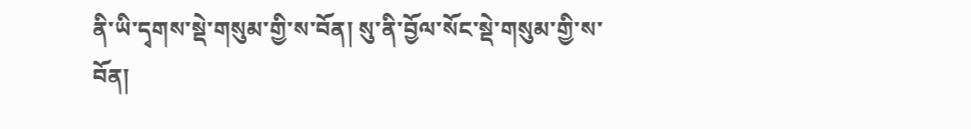ནི་ཡི་དྭགས་སྡེ་གསུམ་གྱི་ས་བོན། སུ་ནི་བྱོལ་སོང་སྡེ་གསུམ་གྱི་ས་བོན།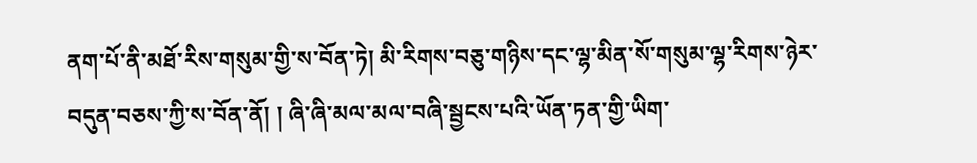ནག་པོ་ནི་མཐོ་རིས་གསུམ་གྱི་ས་བོན་ཏེ། མི་རིགས་བཅུ་གཉིས་དང་ལྷ་མིན་སོ་གསུམ་ལྷ་རིགས་ཉེར་བདུན་བཅས་ཀྱི་ས་བོན་ནོ། ། ཞི་ཞི་མལ་མལ་བཞི་སྦྱངས་པའི་ཡོན་ཏན་གྱི་ཡིག་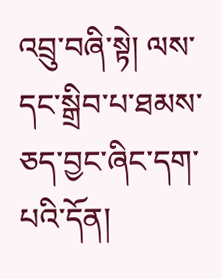འབྲུ་བཞི་སྟེ། ལས་དང་སྒྲིབ་པ་ཐམས་ཅད་བྱང་ཞིང་དག་པའི་དོན།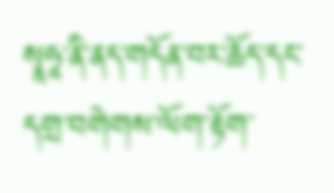སྭཱཧཱ་ནི་ནད་གདོན་བར་ཆོད་དང་དགྲ་བགེགས་ལོག་རྟོག་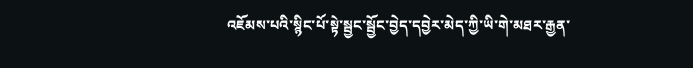འཇོམས་པའི་སྙིང་པོ་སྟེ་སྦྱང་སྦྱོང་བྱེད་དབྱེར་མེད་ཀྱི་ཡི་གེ་མཐར་རྒྱན་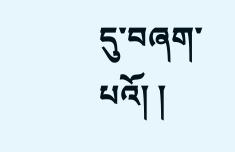དུ་བཞག་པའོ། །